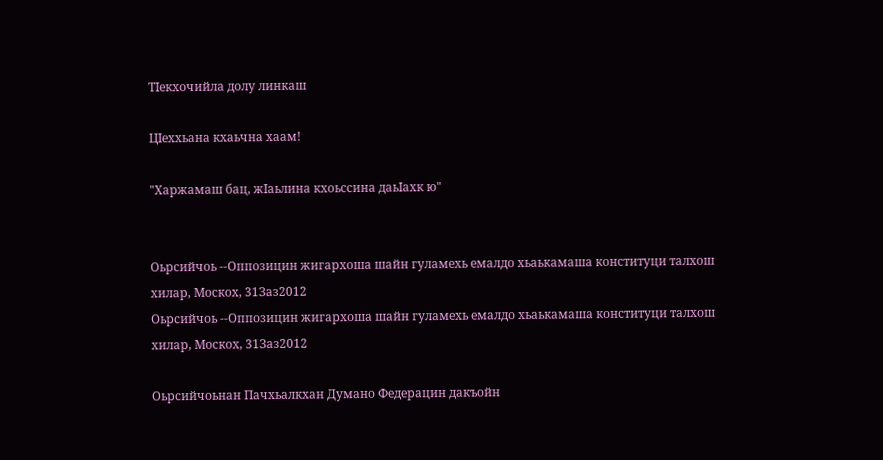ТIекхочийла долу линкаш

ЦIеххьана кхаьчна хаам!

"Харжамаш бац, жIаьлина кхоьссина даьIахк ю"


Оьрсийчоь --Оппозицин жигархоша шайн гуламехь емалдо хьаькамаша конституци талхош хилар, Москох, 31Заз2012
Оьрсийчоь --Оппозицин жигархоша шайн гуламехь емалдо хьаькамаша конституци талхош хилар, Москох, 31Заз2012

Оьрсийчоьнан Пачхьалкхан Думано Федерацин дакъойн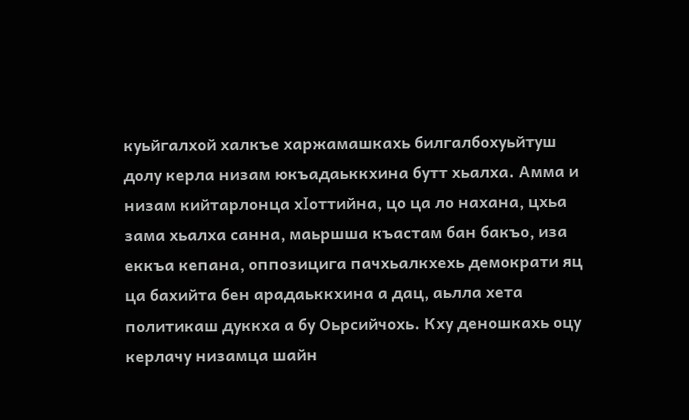куьйгалхой халкъе харжамашкахь билгалбохуьйтуш долу керла низам юкъадаьккхина бутт хьалха. Амма и низам кийтарлонца хΙоттийна, цо ца ло нахана, цхьа зама хьалха санна, маьршша къастам бан бакъо, иза еккъа кепана, оппозицига пачхьалкхехь демократи яц ца бахийта бен арадаьккхина а дац, аьлла хета политикаш дуккха а бу Оьрсийчохь. Кху деношкахь оцу керлачу низамца шайн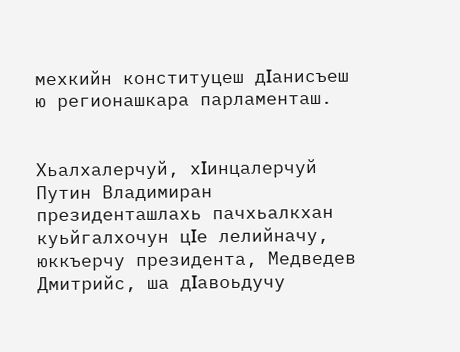мехкийн конституцеш дΙанисъеш ю регионашкара парламенташ.


Хьалхалерчуй, хΙинцалерчуй Путин Владимиран президенташлахь пачхьалкхан куьйгалхочун цΙе лелийначу, юккъерчу президента, Медведев Дмитрийс, ша дΙавоьдучу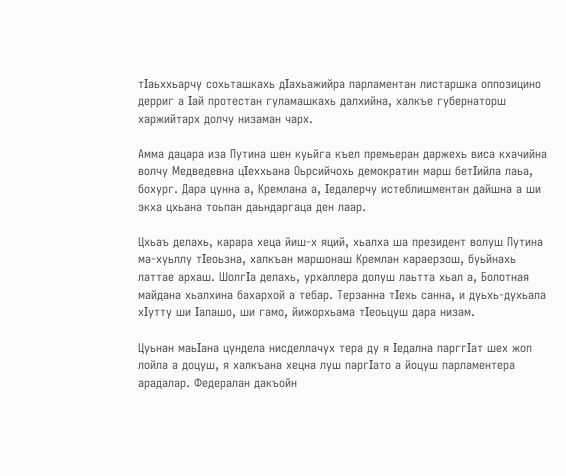тΙаьххьарчу сохьташкахь дΙахьажийра парламентан листаршка оппозицино дерриг а Ιай протестан гуламашкахь далхийна, халкъе губернаторш харжийтарх долчу низаман чарх.

Амма дацара иза Путина шен куьйга къел премьеран даржехь виса кхачийна волчу Медведевна цΙеххьана Оьрсийчохь демократин марш бетΙийла лаьа, бохург. Дара цунна а, Кремлана а, Ιедалерчу истеблишментан дайшна а ши экха цхьана тоьпан даьндаргаца ден лаар.

Цхьаъ делахь, карара хеца йиш-х яций, хьалха ша президент волуш Путина ма-хуьллу тΙеоьзна, халкъан маршонаш Кремлан караерзош, буьйнахь латтае архаш. ШолгΙа делахь, урхаллера долуш лаьтта хьал а, Болотная майдана хьалхина бахархой а тебар. Терзанна тΙехь санна, и дуьхь-духьала хΙутту ши Ιалашо, ши гамо, йижорхьама тΙеоьцуш дара низам.

Цуьнан маьΙана цундела нисделлачух тера ду я Ιедална парггΙат шех жоп лойла а доцуш, я халкъана хецна луш паргΙато а йоцуш парламентера арадалар. Федералан дакъойн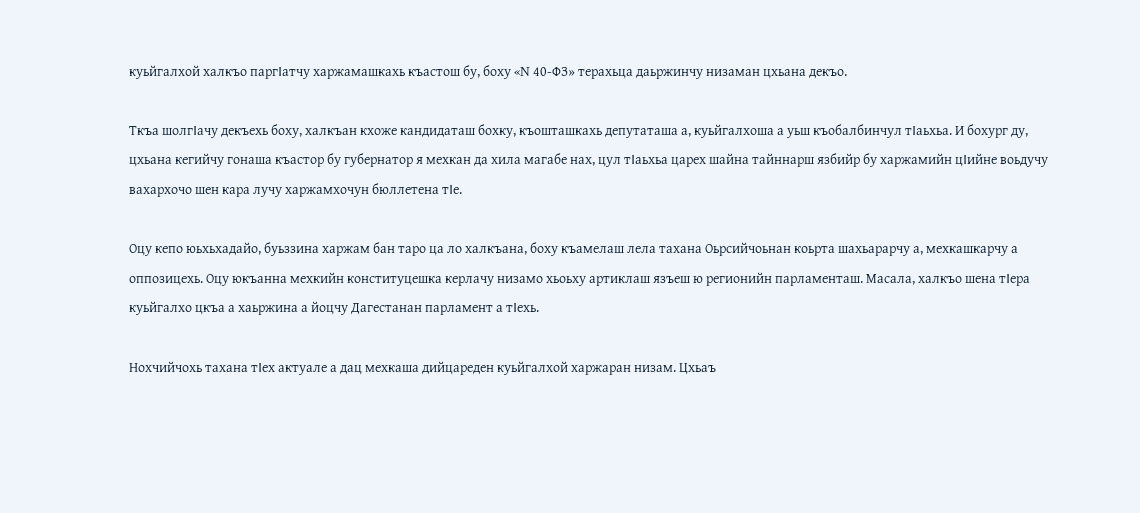куьйгалхой халкъо паргΙатчу харжамашкахь къастош бу, боху «N 40-ФЗ» терахьца даьржинчу низаман цхьана декъо.

Ткъа шолгΙачу декъехь боху, халкъан кхоже кандидаташ бохку, къошташкахь депутаташа а, куьйгалхоша а уьш къобалбинчул тΙаьхьа. И бохург ду, цхьана кегийчу гонаша къастор бу губернатор я мехкан да хила магабе нах, цул тΙаьхьа царех шайна тайннарш язбийр бу харжамийн цΙийне воьдучу вахархочо шен кара лучу харжамхочун бюллетена тΙе.

Оцу кепо юьхьхадайо, буьззина харжам бан таро ца ло халкъана, боху къамелаш лела тахана Оьрсийчоьнан коьрта шахьарарчу а, мехкашкарчу а оппозицехь. Оцу юкъанна мехкийн конституцешка керлачу низамо хьоьху артиклаш язъеш ю регионийн парламенташ. Масала, халкъо шена тΙера куьйгалхо цкъа а хаьржина а йоцчу Дагестанан парламент а тΙехь.

Нохчийчохь тахана тΙех актуале а дац мехкаша дийцареден куьйгалхой харжаран низам. Цхьаъ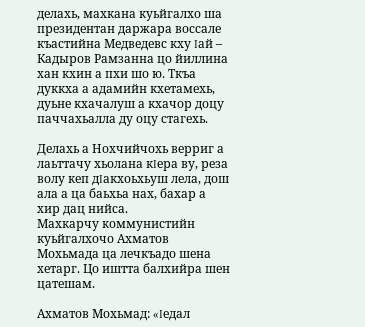делахь, махкана куьйгалхо ша президентан даржара воссале къастийна Медведевс кху Ιай – Кадыров Рамзанна цо йиллина хан кхин а пхи шо ю. Ткъа дуккха а адамийн кхетамехь, дуьне кхачалуш а кхачор доцу паччахьалла ду оцу стагехь.

Делахь а Нохчийчохь верриг а лаьттачу хьолана кΙера ву, реза волу кеп дΙакхоьхьуш лела, дош ала а ца баьхьа нах, бахар а хир дац нийса.
Махкарчу коммунистийн куьйгалхочо Ахматов Мохьмада ца лечкъадо шена хетарг. Цо иштта балхийра шен цатешам.

Ахматов Мохьмад: «Ιедал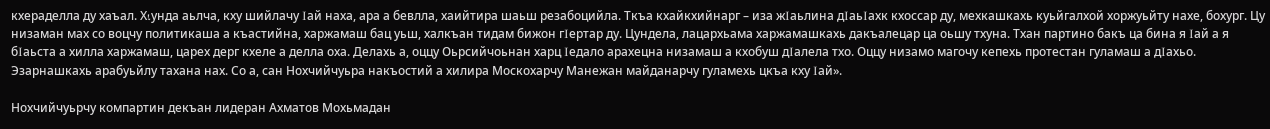кхераделла ду хаъал. Хιунда аьлча, кху шийлачу Ιай наха, ара а бевлла, хаийтира шаьш резабоцийла. Ткъа кхайкхийнарг – иза жΙаьлина дΙаьΙахк кхоссар ду, мехкашкахь куьйгалхой хоржуьйту нахе, бохург. Цу низаман мах со воцчу политикаша а къастийна, харжамаш бац уьш, халкъан тидам бижон гΙертар ду. Цундела, лацархьама харжамашкахь дакъалецар ца оьшу тхуна. Тхан партино бакъ ца бина я Ιай а я бΙаьста а хилла харжамаш, царех дерг кхеле а делла оха. Делахь а, оццу Оьрсийчоьнан харц Ιедало арахецна низамаш а кхобуш дΙалела тхо. Оццу низамо магочу кепехь протестан гуламаш а дΙахьо. Эзарнашкахь арабуьйлу тахана нах. Со а, сан Нохчийчуьра накъостий а хилира Москохарчу Манежан майданарчу гуламехь цкъа кху Ιай».

Нохчийчуьрчу компартин декъан лидеран Ахматов Мохьмадан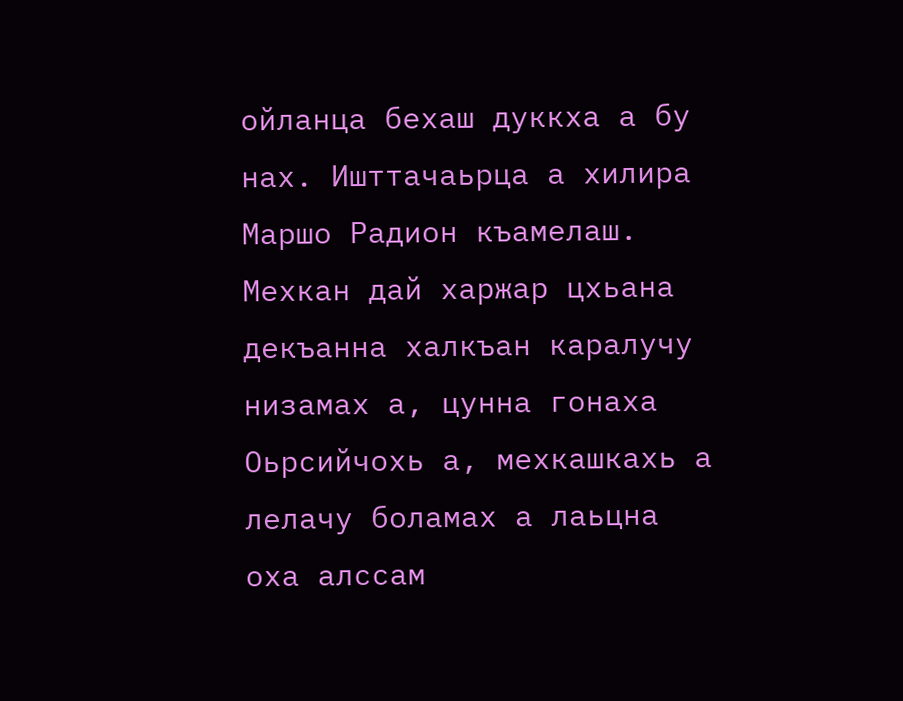ойланца бехаш дуккха а бу нах. Ишттачаьрца а хилира Маршо Радион къамелаш. Мехкан дай харжар цхьана декъанна халкъан каралучу низамах а, цунна гонаха Оьрсийчохь а, мехкашкахь а лелачу боламах а лаьцна оха алссам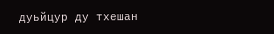дуьйцур ду тхешан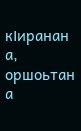кΙиранан а, оршоьтан а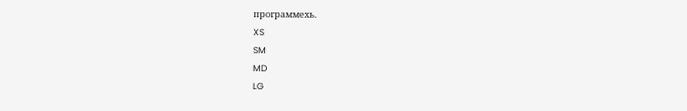программехь.
XS
SM
MD
LG